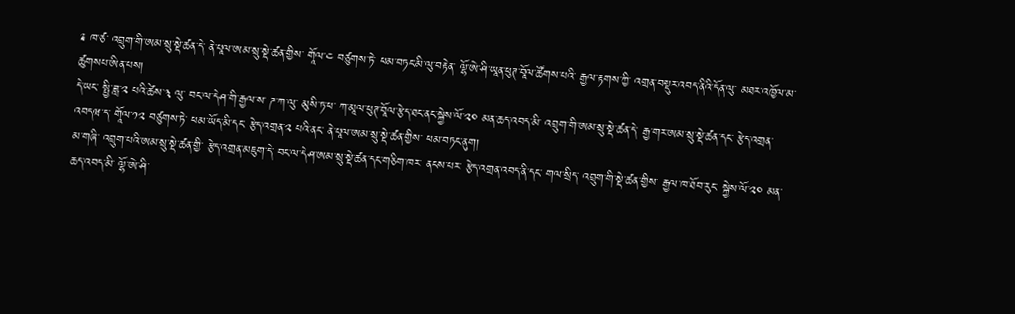༉ ཁ་ཙ་ འབྲུག་གི་ཨམ་སྲུ་སྡེ་ཚན་དེ་ ནེ་པཱལ་ཨམ་སྲུ་སྡེ་ཚན་གྱིས་ གཱོལ་༤ བཙུགས་ཏེ་ ཕམ་བཏང་མི་ལུ་བརྟེན་ ལྷོ་ཨེ་ཤི་ཡཱན་ཕུཊ་བཱོལ་ཚོགས་པའི་ རྒྱལ་རྟགས་ཀྱི་ འགྲན་བསྡུར་འབད་ནིའི་དོན་ལུ་ མཐར་འཁྱོལ་མ་ཚུགསཔ་ཨིན་པས།
དེ་ཡང་ སྤྱི་ཟླ་༢ པའི་ཚེས་༣ ལུ་ བང་ལ་དེཤ་གི་རྒྱལ་ས་ ཌ་ཀ་ལུ་ མུསི་ཏ་ཕ་ ཀ་མཱལ་ཕུཊ་བཱོལ་རྩེད་ཐང་ནང་སྐྱེས་ལོ་༢༠ མན་ཆད་འབད་མི་ འབྲུག་གི་ཨམ་སྲུ་སྡེ་ཚན་དེ་ རྒྱ་གར་ཨམ་སྲུ་སྡེ་ཚན་དང་ རྩེད་འགྲན་འབདཝ་ད་ གཱོལ་༡༢ བཙུགས་ཏེ་ ཕམ་ཡོད་མི་དང་ རྩེད་འགྲན་༢ པའི་ནང་ ནེ་པཱལ་ཨམ་སྲུ་སྡེ་ཚན་གྱིས་ ཕམ་བཏང་ནུག།
མ་གཞི་ འབྲུག་པའི་ཨམ་སྲུ་སྡེ་ཚན་གྱི་ རྩེད་འགྲན་མཇུག་དེ་ བང་ལ་དེཤ་ཨམ་སྲུ་སྡེ་ཚན་དང་གཅིག་ཁར་ ནངས་པར་ རྩེད་འགྲན་འབད་ནི་དང་ གལ་སྲིད་ འབྲུག་གི་སྡེ་ཚན་གྱིས་ རྒྱལ་ཁ་ཐོབ་རུང་ སྐྱེས་ལོ་༢༠ མན་ཆད་འབད་མི་ ལྷོ་ཨེ་ཤི་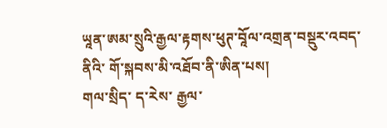ཡཱན་ཨམ་སྲུའི་རྒྱལ་རྟགས་ཕུཊ་བཱོལ་འགྲན་བསྡུར་འབད་ནིའི་ གོ་སྐབས་མི་འཐོབ་ནི་ཨིན་པས།
གལ་སྲིད་ ད་རེས་ རྒྱལ་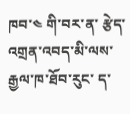ཁབ་༤ གི་བར་ན་ རྩེད་འགྲན་འབད་མི་ལས་ རྒྱལ་ཁ་ཐོབ་རུང་ ད་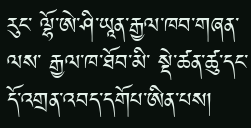རུང་ ལྷོ་ཨེ་ཤི་ཡཱན་རྒྱལ་ཁབ་གཞན་ལས་ རྒྱལ་ཁ་ཐོབ་མི་ སྡེ་ཚན་ཚུ་དང་ དོ་འགྲན་འབད་དགོཔ་ཨིན་པས།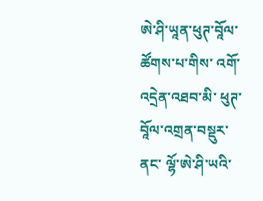ཨེ་ཤི་ཡཱན་ཕུཊ་བཱོལ་ཚོགས་པ་གིས་ འགོ་འདྲེན་འཐབ་མི་ ཕུཊ་བཱོལ་འགྲན་བསྡུར་ནང་ ལྷོ་ཨེ་ཤི་ཡའི་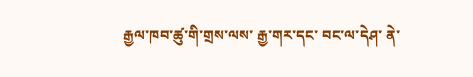རྒྱལ་ཁབ་ཚུ་གི་གྲས་ལས་ རྒྱ་གར་དང་ བང་ལ་དེཤ་ ནེ་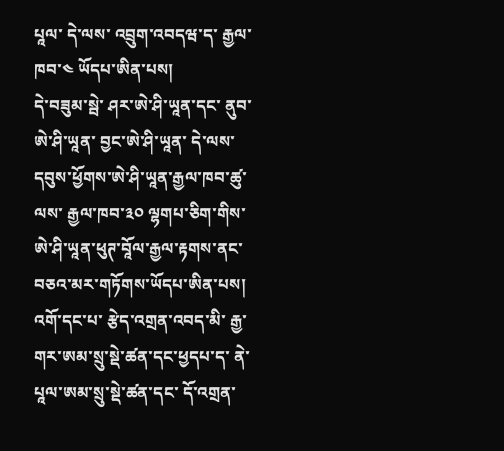པཱལ་ དེ་ལས་ འབྲུག་འབདཝ་ད་ རྒྱལ་ཁབ་༤ ཡོདཔ་ཨིན་པས།
དེ་བཟུམ་སྦེ་ ཤར་ཨེ་ཤི་ཡཱན་དང་ ནུབ་ཨེ་ཤི་ཡཱན་ བྱང་ཨེ་ཤི་ཡཱན་ དེ་ལས་ དབུས་ཕྱོགས་ཨེ་ཤི་ཡཱན་རྒྱལ་ཁབ་ཚུ་ལས་ རྒྱལ་ཁབ་༣༠ ལྷགཔ་ཅིག་གིས་ ཨེ་ཤི་ཡཱན་ཕུཊ་བཱོལ་རྒྱལ་རྟགས་ནང་ བཅའ་མར་གཏོགས་ཡོདཔ་ཨིན་པས།
འགོ་དང་པ་ རྩེད་འགྲན་འབད་མི་ རྒྱ་གར་ཨམ་སྲུ་སྡེ་ཚན་དང་ཕྱདཔ་ད་ ནེ་པཱལ་ཨམ་སྲུ་སྡེ་ཚན་དང་ དོ་འགྲན་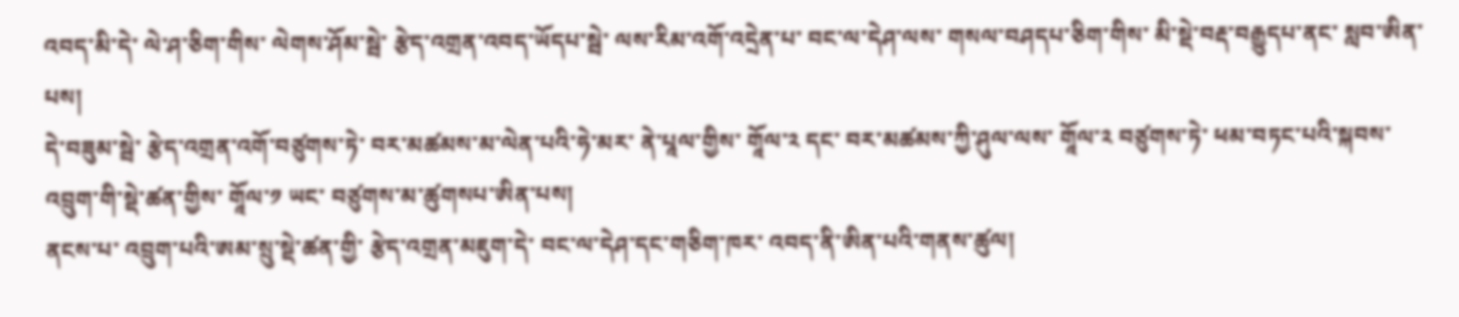འབད་མི་དེ་ ལེ་ཤ་ཅིག་གིས་ ལེགས་ཤོམ་སྦེ་ རྩེད་འགྲན་འབད་ཡོདཔ་སྦེ་ ལས་རིམ་འགོ་འདྲེན་པ་ བང་ལ་དེཤ་ལས་ གསལ་བཤདཔ་ཅིག་གིས་ མི་སྡེ་བརྡ་བརྒྱུདཔ་ནང་ སླབ་ཨིན་པས།
དེ་བཟུམ་སྦེ་ རྩེད་འགྲན་འགོ་བཙུགས་ཏེ་ བར་མཚམས་མ་ལེན་པའི་ཧེ་མར་ ནེ་པཱལ་གྱིས་ གཱོལ་༢ དང་ བར་མཚམས་ཀྱི་ཤུལ་ལས་ གཱོལ་༢ བཙུགས་ཏེ་ ཕམ་བཏང་པའི་སྐབས་ འབྲུག་གི་སྡེ་ཚན་གྱིས་ གཱོལ་༡ ཡང་ བཙུགས་མ་ཚུགསཔ་ཨིན་པས།
ནངས་པ་ འབྲུག་པའི་ཨམ་སྲུ་སྡེ་ཚན་གྱི་ རྩེད་འགྲན་མཇུག་དེ་ བང་ལ་དེཤ་དང་གཅིག་ཁར་ འབད་ནི་ཨིན་པའི་གནས་ཚུལ།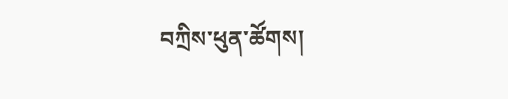བཀྲིས་ཕུན་ཚོགས།